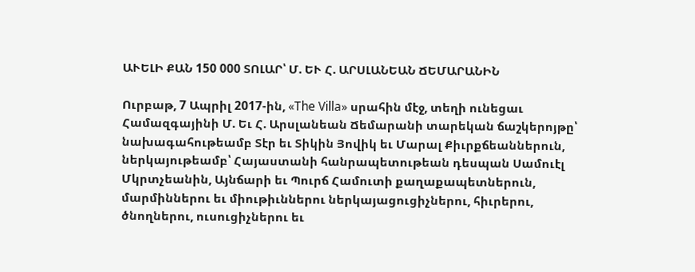ԱՒԵԼԻ ՔԱՆ 150 000 ՏՈԼԱՐ՝ Մ. ԵՒ Հ. ԱՐՍԼԱՆԵԱՆ ՃԵՄԱՐԱՆԻՆ

Ուրբաթ, 7 Ապրիլ 2017-ին, «The Villa» սրահին մէջ, տեղի ունեցաւ Համազգայինի Մ. Եւ Հ. Արսլանեան Ճեմարանի տարեկան ճաշկերոյթը՝ նախագահութեամբ Տէր եւ Տիկին Յովիկ եւ Մարալ Քիւրքճեաններուն, ներկայութեամբ՝ Հայաստանի հանրապետութեան դեսպան Սամուէլ Մկրտչեանին, Այնճարի եւ Պուրճ Համուտի քաղաքապետներուն, մարմիններու եւ միութիւններու ներկայացուցիչներու, հիւրերու, ծնողներու, ուսուցիչներու եւ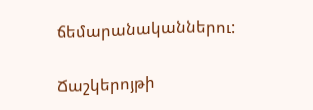ճեմարանականներու:

Ճաշկերոյթի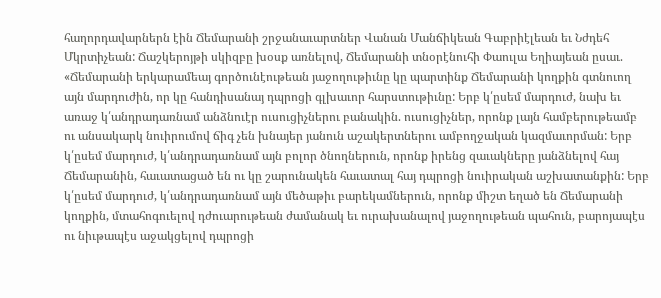հաղորդավարներն էին Ճեմարանի շրջանաւարտներ Վանան Մանճիկեան Գաբրիէլեան եւ Նժդեհ Մկրտիչեան: Ճաշկերոյթի սկիզբը խօսք առնելով, Ճեմարանի տնօրէնուհի Փաուլա Եղիայեան ըսաւ. «Ճեմարանի երկարամեայ գործունէութեան յաջողութիւնը կը պարտինք Ճեմարանի կողքին գտնուող այն մարդուժին, որ կը հանդիսանայ դպրոցի գլխաւոր հարստութիւնը: Երբ կ՛ըսեմ մարդուժ, նախ եւ առաջ կ՛անդրադառնամ անձնուէր ուսուցիչներու բանակին. ուսուցիչներ, որոնք լայն համբերութեամբ ու անսակարկ նուիրումով ճիգ չեն խնայեր յանուն աշակերտներու ամբողջական կազմաւորման: Երբ կ՛ըսեմ մարդուժ, կ՛անդրադառնամ այն բոլոր ծնողներուն, որոնք իրենց զաւակները յանձնելով հայ Ճեմարանին, հաւատացած են ու կը շարունակեն հաւատալ հայ դպրոցի նուիրական աշխատանքին: Երբ կ՛ըսեմ մարդուժ, կ՛անդրադառնամ այն մեծաթիւ բարեկամներուն, որոնք միշտ եղած են Ճեմարանի կողքին, մտահոգուելով դժուարութեան ժամանակ եւ ուրախանալով յաջողութեան պահուն, բարոյապէս ու նիւթապէս աջակցելով դպրոցի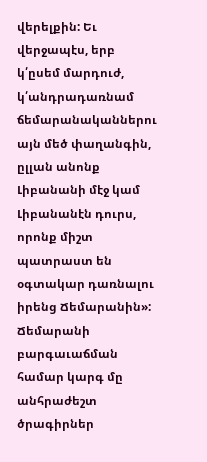վերելքին: Եւ վերջապէս, երբ կ՛ըսեմ մարդուժ, կ՛անդրադառնամ ճեմարանականներու այն մեծ փաղանգին, ըլլան անոնք Լիբանանի մէջ կամ Լիբանանէն դուրս, որոնք միշտ պատրաստ են օգտակար դառնալու իրենց Ճեմարանին»: Ճեմարանի բարգաւաճման համար կարգ մը անհրաժեշտ ծրագիրներ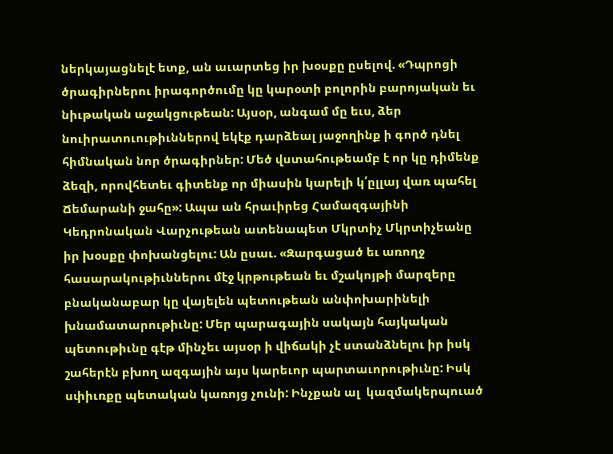ներկայացնելէ ետք, ան աւարտեց իր խօսքը ըսելով. «Դպրոցի ծրագիրներու իրագործումը կը կարօտի բոլորին բարոյական եւ նիւթական աջակցութեան: Այսօր, անգամ մը եւս, ձեր նուիրատուութիւններով եկէք դարձեալ յաջողինք ի գործ դնել հիմնական նոր ծրագիրներ: Մեծ վստահութեամբ է որ կը դիմենք ձեզի, որովհետեւ գիտենք որ միասին կարելի կ՛ըլլայ վառ պահել Ճեմարանի ջահը»: Ապա ան հրաւիրեց Համազգայինի Կեդրոնական Վարչութեան ատենապետ Մկրտիչ Մկրտիչեանը իր խօսքը փոխանցելու: Ան ըսաւ. «Զարգացած եւ առողջ հասարակութիւններու մէջ կրթութեան եւ մշակոյթի մարզերը բնականաբար կը վայելեն պետութեան անփոխարինելի խնամատարութիւնը: Մեր պարագային սակայն հայկական պետութիւնը գէթ մինչեւ այսօր ի վիճակի չէ ստանձնելու իր իսկ շահերէն բխող ազգային այս կարեւոր պարտաւորութիւնը: Իսկ սփիւռքը պետական կառոյց չունի: Ինչքան ալ  կազմակերպուած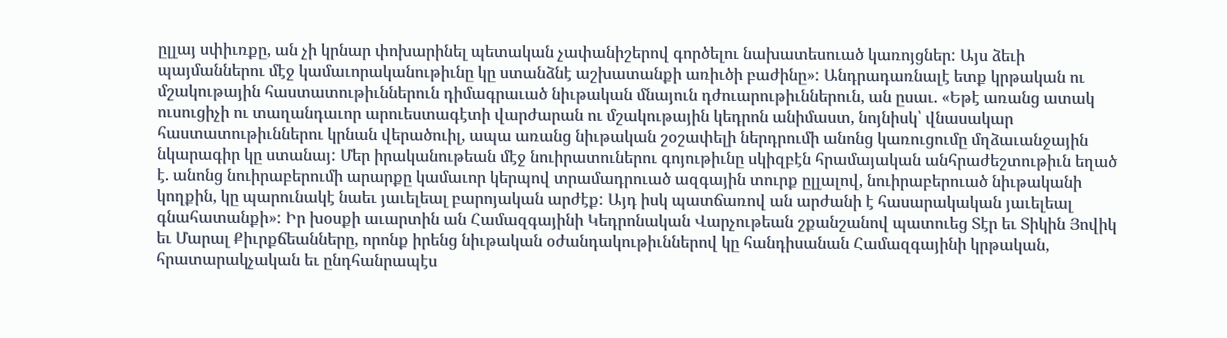ըլլայ սփիւռքը, ան չի կրնար փոխարինել պետական չափանիշերով գործելու նախատեսուած կառոյցներ: Այս ձեւի պայմաններու մէջ կամաւորականութիւնը կը ստանձնէ աշխատանքի առիւծի բաժինը»: Անդրադառնալէ ետք կրթական ու մշակութային հաստատութիւններուն դիմագրաւած նիւթական մնայուն դժուարութիւններուն, ան ըսաւ. «Եթէ առանց ատակ ուսուցիչի ու տաղանդաւոր արուեստագէտի վարժարան ու մշակութային կեդրոն անիմաստ, նոյնիսկ՝ վնասակար հաստատութիւններու կրնան վերածուիլ, ապա առանց նիւթական շօշափելի ներդրումի անոնց կառուցումը մղձաւանջային նկարագիր կը ստանայ: Մեր իրականութեան մէջ նուիրատուներու գոյութիւնը սկիզբէն հրամայական անհրաժեշտութիւն եղած է. անոնց նուիրաբերումի արարքը կամաւոր կերպով տրամադրուած ազգային տուրք ըլլալով, նուիրաբերուած նիւթականի կողքին, կը պարունակէ նաեւ յաւելեալ բարոյական արժէք: Այդ իսկ պատճառով ան արժանի է հասարակական յաւելեալ գնահատանքի»: Իր խօսքի աւարտին ան Համազգայինի Կեդրոնական Վարչութեան շքանշանով պատուեց Տէր եւ Տիկին Յովիկ եւ Մարալ Քիւրքճեանները, որոնք իրենց նիւթական օժանդակութիւններով կը հանդիսանան Համազգայինի կրթական, հրատարակչական եւ ընդհանրապէս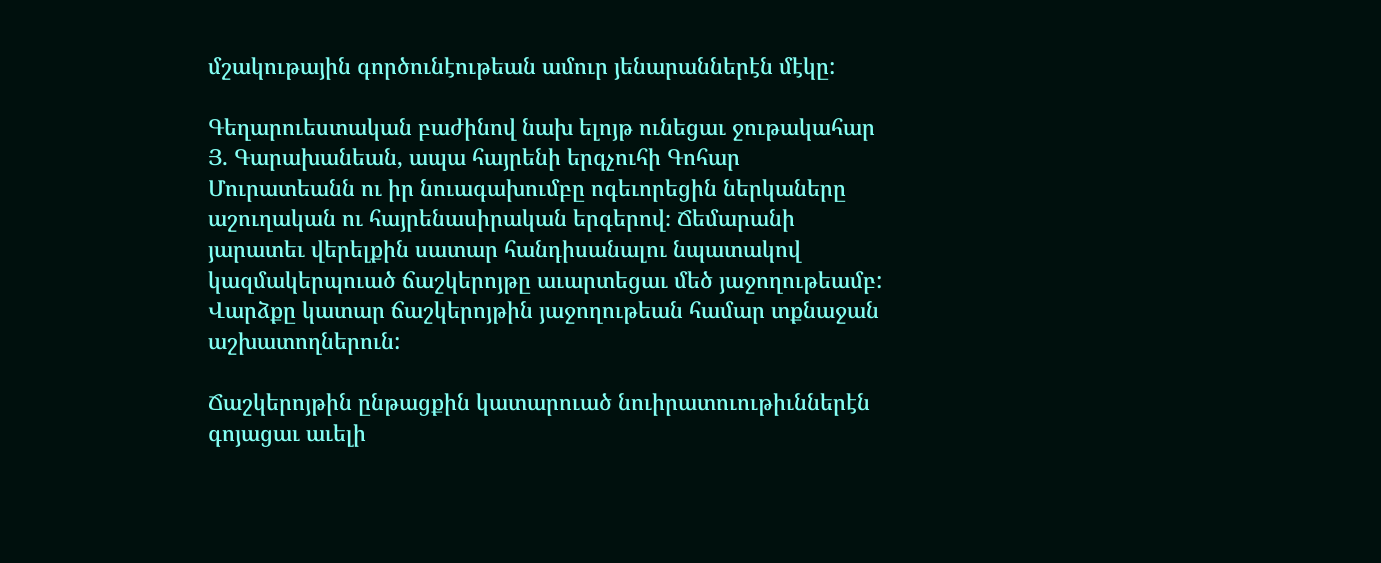մշակութային գործունէութեան ամուր յենարաններէն մէկը:

Գեղարուեստական բաժինով նախ ելոյթ ունեցաւ ջութակահար Յ. Գարախանեան, ապա հայրենի երգչուհի Գոհար Մուրատեանն ու իր նուագախումբը ոգեւորեցին ներկաները աշուղական ու հայրենասիրական երգերով։ Ճեմարանի յարատեւ վերելքին սատար հանդիսանալու նպատակով կազմակերպուած ճաշկերոյթը աւարտեցաւ մեծ յաջողութեամբ: Վարձքը կատար ճաշկերոյթին յաջողութեան համար տքնաջան աշխատողներուն:

Ճաշկերոյթին ընթացքին կատարուած նուիրատուութիւններէն գոյացաւ աւելի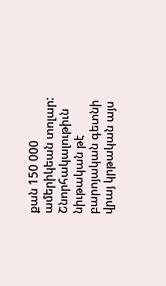քան 150 000 ամերիկեան տոլար: Շնորհակալութիւն նիւթական թէ բարոյական գետնի վրայ կրթական այս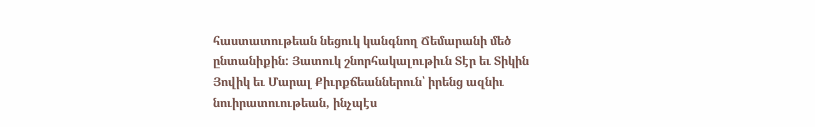հաստատութեան նեցուկ կանգնող Ճեմարանի մեծ ընտանիքին: Յատուկ շնորհակալութիւն Տէր եւ Տիկին Յովիկ եւ Մարալ Քիւրքճեաններուն՝ իրենց ազնիւ նուիրատուութեան, ինչպէս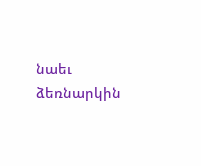նաեւ ձեռնարկին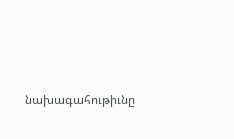նախագահութիւնը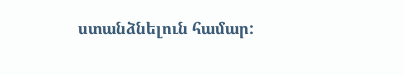ստանձնելուն համար: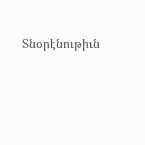Տնօրէնութիւն